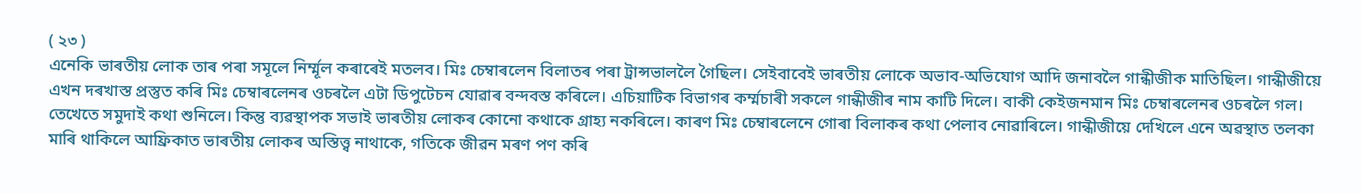( ২৩ )
এনেকি ভাৰতীয় লোক তাৰ পৰা সমূলে নিৰ্ম্মূল কৰাৰেই মতলব। মিঃ চেম্বাৰলেন বিলাতৰ পৰা ট্ৰান্সভাললৈ গৈছিল। সেইবাবেই ভাৰতীয় লোকে অভাব-অভিযোগ আদি জনাবলৈ গান্ধীজীক মাতিছিল। গান্ধীজীয়ে এখন দৰখাস্ত প্ৰস্তুত কৰি মিঃ চেম্বাৰলেনৰ ওচৰলৈ এটা ডিপুটেচন যোৱাৰ বন্দবস্ত কৰিলে। এচিয়াটিক বিভাগৰ কৰ্ম্মচাৰী সকলে গান্ধীজীৰ নাম কাটি দিলে। বাকী কেইজনমান মিঃ চেম্বাৰলেনৰ ওচৰলৈ গল। তেখেতে সমুদাই কথা শুনিলে। কিন্তু ব্যৱস্থাপক সভাই ভাৰতীয় লোকৰ কোনো কথাকে গ্ৰাহ্য নকৰিলে। কাৰণ মিঃ চেম্বাৰলেনে গোৰা বিলাকৰ কথা পেলাব নোৱাৰিলে। গান্ধীজীয়ে দেখিলে এনে অৱস্থাত তলকা মাৰি থাকিলে আফ্ৰিকাত ভাৰতীয় লোকৰ অস্তিত্ত্ব নাথাকে, গতিকে জীৱন মৰণ পণ কৰি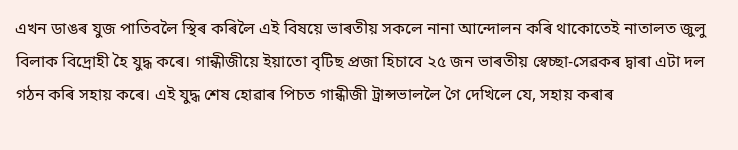এখন ডাঙৰ যুজ পাতিবলৈ স্থিৰ কৰিলৈ এই বিষয়ে ভাৰতীয় সকলে নানা আন্দোলন কৰি থাকোতেই নাতালত জুলু বিলাক বিদ্ৰোহী হৈ যুদ্ধ কৰে। গান্ধীজীয়ে ইয়াতো বৃটিছ প্ৰজা হিচাবে ২৫ জন ভাৰতীয় স্বেচ্ছা-সেৱকৰ দ্বাৰা এটা দল গঠন কৰি সহায় কৰে। এই যুদ্ধ শেষ হোৱাৰ পিচত গান্ধীজী ট্ৰান্সভাললৈ গৈ দেখিলে যে, সহায় কৰাৰ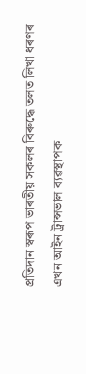প্ৰতিদান স্বৰূপ ভাৰতীয় সকলৰ বিৰুদ্ধে তলত লিখা ধৰণৰ এখন আইন ট্ৰান্সভাল ব্যৱস্থাপক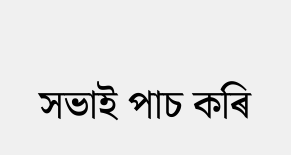সভাই পাচ কৰি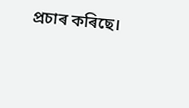প্ৰচাৰ কৰিছে।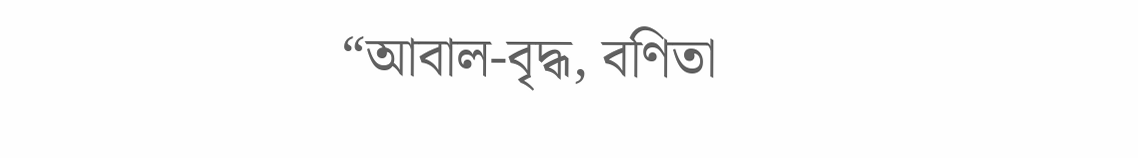“আবাল-বৃদ্ধ, বণিতা